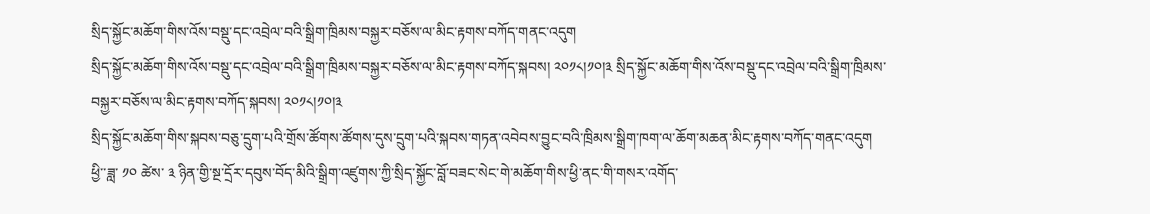སྲིད་སྐྱོང་མཆོག་གིས་འོས་བསྡུ་དང་འབྲེལ་བའི་སྒྲིག་ཁྲིམས་བསྐྱར་བཅོས་ལ་མིང་རྟགས་བཀོད་གནང་འདུག
སྲིད་སྐྱོང་མཆོག་གིས་འོས་བསྡུ་དང་འབྲེལ་བའི་སྒྲིག་ཁྲིམས་བསྐྱར་བཅོས་ལ་མིང་རྟགས་བཀོད་སྐབས། ༢༠༡༨།༡༠།༣ སྲིད་སྐྱོང་མཆོག་གིས་འོས་བསྡུ་དང་འབྲེལ་བའི་སྒྲིག་ཁྲིམས་བསྐྱར་བཅོས་ལ་མིང་རྟགས་བཀོད་སྐབས། ༢༠༡༨།༡༠།༣
སྲིད་སྐྱོང་མཆོག་གིས་སྐབས་བཅུ་དྲུག་པའི་གྲོས་ཚོགས་ཚོགས་དུས་དྲུག་པའི་སྐབས་གཏན་འབེབས་བྱུང་བའི་ཁྲིམས་སྒྲིག་ཁག་ལ་ཆོག་མཆན་མིང་རྟགས་བཀོད་གནང་འདུག
ཕྱི་་ཟླ་ ༡༠ ཚེས་ ༣ ཉིན་གྱི་སྔ་དྲོར་དབུས་བོད་མིའི་སྒྲིག་འཛུགས་ཀྱི་སྲིད་སྐྱོང་བློ་བཟང་སེང་གེ་མཆོག་གིས་ཕྱི་ནང་གི་གསར་འགོད་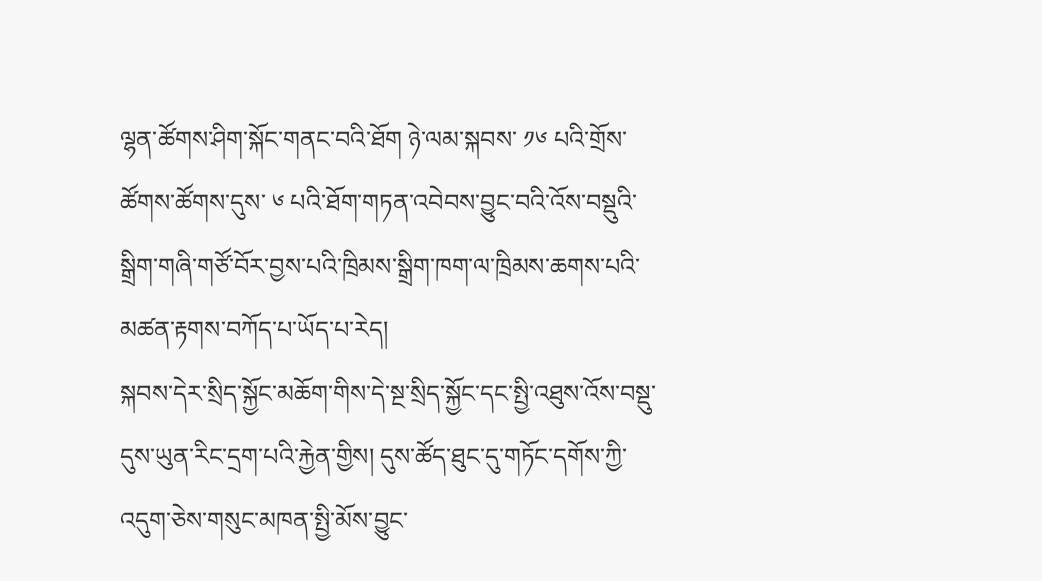ལྷན་ཚོགས་ཤིག་སྐོང་གནང་བའི་ཐོག ཉེ་ལམ་སྐབས་ ༡༦ པའི་གྲོས་ཚོགས་ཚོགས་དུས་ ༦ པའི་ཐོག་གཏན་འབེབས་བྱུང་བའི་འོས་བསྡུའི་སྒྲིག་གཞི་གཙོ་བོར་བྱས་པའི་ཁྲིམས་སྒྲིག་ཁག་ལ་ཁྲིམས་ཆགས་པའི་མཚན་རྟགས་བཀོད་པ་ཡོད་པ་རེད།
སྐབས་དེར་སྲིད་སྐྱོང་མཆོག་གིས་དེ་སྔ་སྲིད་སྐྱོང་དང་སྤྱི་འཐུས་འོས་བསྡུ་དུས་ཡུན་རིང་དྲག་པའི་རྐྱེན་གྱིས། དུས་ཚོད་ཐུང་དུ་གཏོང་དགོས་ཀྱི་འདུག་ཅེས་གསུང་མཁན་སྤྱི་མོས་བྱུང་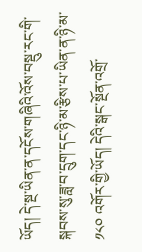ཡོད། དེ་སྔ་ཡིན་ན་དངོས་གཞིའི་འོས་བསྡུ་རང་གི་སྐབས་སུ་ཟླ་བ་དྲུག་དང་ཉི་མ་རྩིས་པ་ཡིན་ན་ཉི་མ་ ༡༨༠ འགོར་གྱི་ཡོད། དེའི་སྒང་སྔོན་འགྲོ་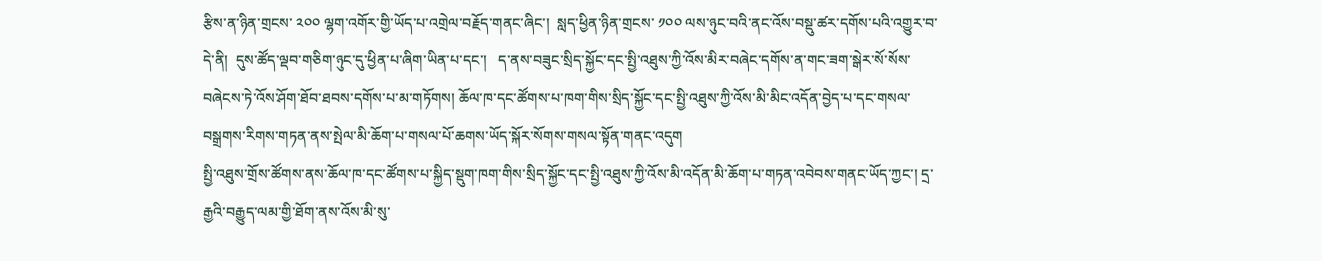རྩིས་ན་ཉིན་གྲངས་ ༢༠༠ ལྷག་འགོར་གྱི་ཡོད་པ་འགྲེལ་བརྗོད་གནང་ཞིང་།  སླད་ཕྱིན་ཉིན་གྲངས་ ༡༠༠ ལས་ཉུང་བའི་ནང་འོས་བསྡུ་ཚར་དགོས་པའི་འགྱུར་བ་དེ་ནི།  དུས་ཚོད་ལྡབ་གཅིག་ཉུང་དུ་ཕྱིན་པ་ཞིག་ཡིན་པ་དང་།   ད་ནས་བཟུང་སྲིད་སྐྱོང་དང་སྤྱི་འཐུས་ཀྱི་འོས་མིར་བཞེང་དགོས་ན་གང་ཟག་སྒེར་སོ་སོས་བཞེངས་ཏེ་འོས་ཤོག་ཐོབ་ཐབས་དགོས་པ་མ་གཏོགས། ཆོལ་ཁ་དང་ཚོགས་པ་ཁག་གིས་སྲིད་སྐྱོང་དང་སྤྱི་འཐུས་ཀྱི་འོས་མི་མིང་འདོན་བྱེད་པ་དང་གསལ་བསྒྲགས་རིགས་གཏན་ནས་སྤེལ་མི་ཆོག་པ་གསལ་པོ་ཆགས་ཡོད་སྐོར་སོགས་གསལ་སྟོན་གནང་འདུག
སྤྱི་འཐུས་གྲོས་ཚོགས་ནས་ཆོལ་ཁ་དང་ཚོགས་པ་སྐྱིད་སྡུག་ཁག་གིས་སྲིད་སྐྱོང་དང་སྤྱི་འཐུས་ཀྱི་འོས་མི་འདོན་མི་ཆོག་པ་གཏན་འབེབས་གནང་ཡོད་ཀྱང་། དྲ་རྒྱའི་བརྒྱུད་ལམ་གྱི་ཐོག་ནས་འོས་མི་སུ་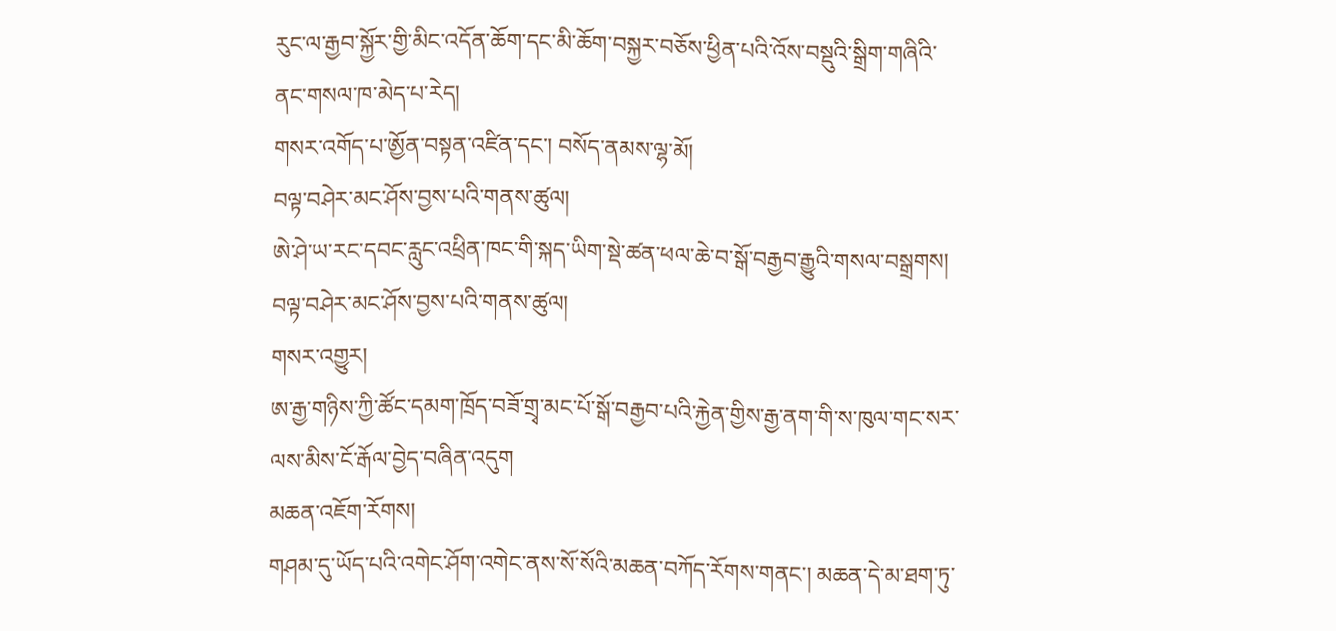རུང་ལ་རྒྱབ་སྐྱོར་གྱི་མིང་འདོན་ཆོག་དང་མི་ཆོག་བསྐྱར་བཅོས་ཕྱིན་པའི་འོས་བསྡུའི་སྒྲིག་གཞིའི་ནང་གསལ་ཁ་མེད་པ་རེད།
གསར་འགོད་པ་ཨྱོན་བསྟན་འཛིན་དང་། བསོད་ནམས་ལྷ་མོ།
བལྟ་བཤེར་མང་ཤོས་བྱས་པའི་གནས་ཚུལ།
ཨེ་ཤེ་ཡ་རང་དབང་རླུང་འཕྲིན་ཁང་གི་སྐད་ཡིག་སྡེ་ཚན་ཕལ་ཆེ་བ་སྒོ་བརྒྱབ་རྒྱུའི་གསལ་བསྒྲགས།
བལྟ་བཤེར་མང་ཤོས་བྱས་པའི་གནས་ཚུལ།
གསར་འགྱུར།
ཨ་རྒྱ་གཉིས་ཀྱི་ཚོང་དམག་ཁྲོད་བཟོ་གྲྭ་མང་པོ་སྒོ་བརྒྱབ་པའི་རྐྱེན་གྱིས་རྒྱ་ནག་གི་ས་ཁུལ་གང་སར་ལས་མིས་ངོ་རྒོལ་བྱེད་བཞིན་འདུག
མཆན་འཇོག་རོགས།
གཤམ་དུ་ཡོད་པའི་འགེང་ཤོག་འགེང་ནས་སོ་སོའི་མཆན་བཀོད་རོགས་གནང་། མཆན་དེ་མ་ཐག་ཏུ་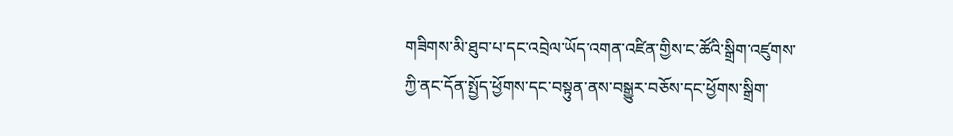གཟིགས་མི་ཐུབ་པ་དང་འབྲེལ་ཡོད་འགན་འཛིན་གྱིས་ང་ཚོའི་སྒྲིག་འཛུགས་ཀྱི་ནང་དོན་སྤྱོད་ཕྱོགས་དང་བསྟུན་ནས་བསྒྱུར་བཅོས་དང་ཕྱོགས་སྒྲིག་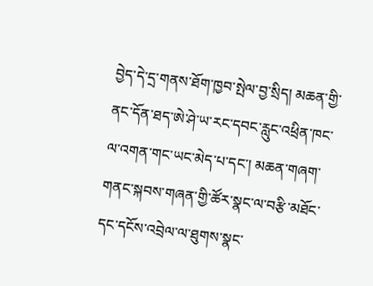བྱེད་དེ་དྲ་གནས་ཐོག་ཁྱབ་སྤེལ་བྱ་སྲིད། མཆན་གྱི་ནང་དོན་ཐད་ཨེ་ཤེ་ཡ་རང་དབང་རླུང་འཕྲིན་ཁང་ལ་འགན་གང་ཡང་མེད་པ་དང་། མཆན་གཞག་གནང་སྐབས་གཞན་གྱི་ཚོར་སྣང་ལ་བརྩི་མཐོང་དང་དངོས་འབྲེལ་ལ་ཐུགས་སྣང་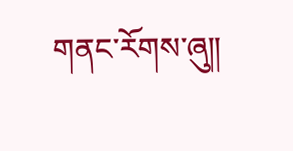གནང་རོགས་ཞུ༎